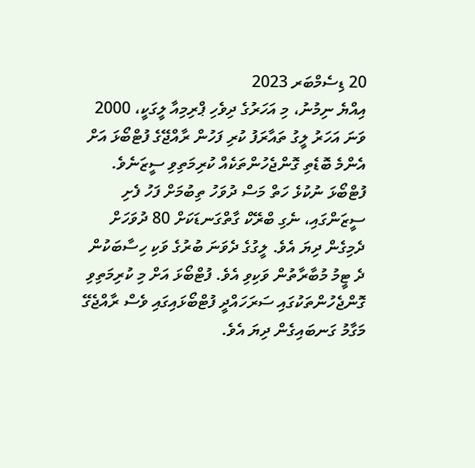20 ޑިސެމްބަރ 2023
އިއްޔެ ނިމުނު، މި އަހަރުގެ ދިވެހި ޕްރިމިއާ ލީގަކީ، 2000 ވަނަ އަހަރު ލީގު ތައާރަފު ކުރި ފަހުން ރާއްޖޭގެ ފުޓްބޯޅަ އަށް އެންމެ ބޮޑެތި ގޮންޖެހުންތަކެއް ކުރިމަތިވި ސީޒަނެވެ. ފުޓްބޯޅަ ނުކުޅެ ހަތް މަސް ދުވަހު ތިބުމަށް ފަހު ފެށި ސީޒަންގައި، ނެގި ބްރޭކް ގާތްގަނޑަކަށް 80 ދުވަހަށް ދެމިގެން ދިޔަ އެވެ. ލީގުގެ ދެވަނަ ބުރުގެ ވަކި ހިސާބަކުން ދެ ޓީމު މުބާރާތުން ވަކިވި އެވެ. ފުޓްބޯޅަ އަށް މި ކުރިމަތިވި ގޮންޖެހުންތަކުގައި ސަރަހައްދީ ފުޓްބޯޅައިގައި ވެސް ރާއްޖެގޭ މަގާމު ގަނބައިގެން ދިޔަ އެވެ.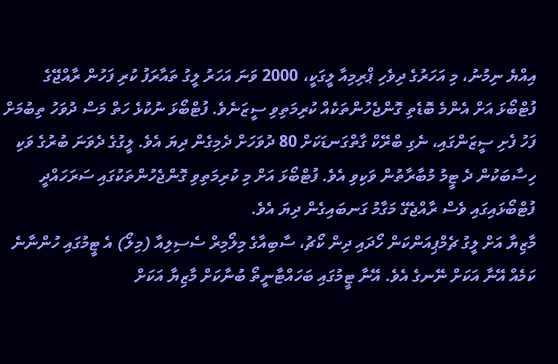އިއްޔެ ނިމުނު، މި އަހަރުގެ ދިވެހި ޕްރިމިއާ ލީގަކީ، 2000 ވަނަ އަހަރު ލީގު ތައާރަފު ކުރި ފަހުން ރާއްޖޭގެ ފުޓްބޯޅަ އަށް އެންމެ ބޮޑެތި ގޮންޖެހުންތަކެއް ކުރިމަތިވި ސީޒަނެވެ. ފުޓްބޯޅަ ނުކުޅެ ހަތް މަސް ދުވަހު ތިބުމަށް ފަހު ފެށި ސީޒަންގައި، ނެގި ބްރޭކް ގާތްގަނޑަކަށް 80 ދުވަހަށް ދެމިގެން ދިޔަ އެވެ. ލީގުގެ ދެވަނަ ބުރުގެ ވަކި ހިސާބަކުން ދެ ޓީމު މުބާރާތުން ވަކިވި އެވެ. ފުޓްބޯޅަ އަށް މި ކުރިމަތިވި ގޮންޖެހުންތަކުގައި ސަރަހައްދީ ފުޓްބޯޅައިގައި ވެސް ރާއްޖެގޭ މަގާމު ގަނބައިގެން ދިޔަ އެވެ.
މާޒިޔާ އަށް ލީގު ޗެމްޕިއަންކަން ހޯދައި ދިން ކޯޗު، ސާބިއާގެ މިލޯމިރް ސެސިލިއާ (މިލޯ) އެ ޓީމުގައި ހުންނާނެ ކަމެއް އޭނާ އަކަށް ނޭނގެ އެވެ. އޭނާ ޓީމުގައި ބަހައްޓާނީތޯ ބުނާކަށް މާޒިޔާ އަކަށް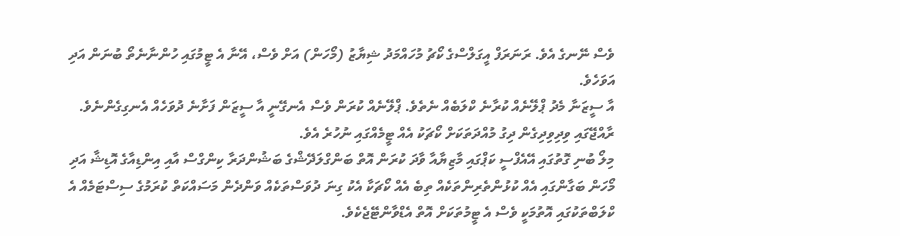ވެސް ނޭނގެ އެވެ. ރަނަރަފް އީގަލްސްގެ ކޯޗު މުހައްމަދު ޝިޔާޒު (މޯހަން) އަށް ވެސް، އޭނާ އެ ޓީމުގައި ހުންނާނެތޯ ބުނަން އަދި އަވަހެވެ.
އާ ސީޒަނާ މެދު ޕްލޭނެއް ކުރާނެ ކްލަބެއް ނެތެވެ. ޕްލޭނެއް ކުރަން ވެސް އެނގޭނީ އާ ސީޒަން ފަށާނެ ދުވަހެއް އެނގިގެންނެވެ. ރާއްޖޭގައި ވިދިވިދިގެން ދިގު މުއްދަތަކަށް ކޯޗަކު އެއް ޓީމެއްގައި ނުހުރެ އެވެ.
މިލޯ ބުނި ގޮތުގައި އޭއެފްސީ ކަޕްގައި މާޒިޔާއާ ވާދަ ކުރަން އޮތް ބަންގްލަދޭޝްގެ ބަޝުންދަރާ ކިންގްސް އާއި އިންޑިއާގެ އޮޑިޝާ އަދި މޯހަން ބަގާންގައި އެއް ކުޅުންތެރިންތަކެއް ތިބެ އެއް ކޯޗަކާ އެކު ގިނަ ދުވަސްތަކެއް ވަންދެން މަސައްކަތް ކުރަމުގެ ސިސްޓަމެއް އެ ކްލަބްތަކުގައި އޮތުމަކީ ވެސް އެ ޓީމުތަކަށް އޮތް އެޑްވާންޓޭޖެކެވެ.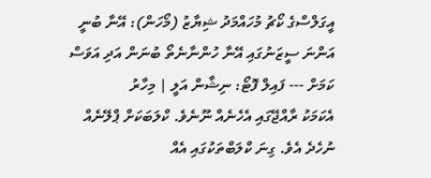އީގަލްސްގެ ކޯޗު މުހައްމަދު ޝިޔާޒު (މޯހަން): އޭނާ ބުނީ އަންނަ ސީޒަނުގައި އޭނާ ހުންނާނެތޯ ބުނަން އަދި އަވަސް ކަމަށް --- ފައިލް ފޮޓޯ: ނިޝާން އަލީ | މިހާރު
އެކަމަކު ރާއްޖޭގައި އެހެނެއް ނޫނެވެ. ކްލަބަކަށް ޕްލޭނެއް ނުހެދެ އެވެ. ގިނަ ކްލަބްތަކުގައި އެއް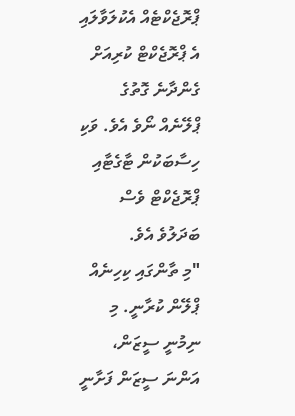ޕްރޮޖެކްޓެއް އެކުލަވާލައި އެ ޕްރޮޖެކްޓް ކުރިއަށް ގެންދާނެ ގޮތުގެ ޕްލޭނެއް ނޯވެ އެވެ. ވަކި ހިސާބަކުން ޓާގެޓާއި ޕްރޮޖެކްޓް ވެސް ބަދަލުވެ އެވެ.
"މި ތާންގައި ކިހިނެއް ޕްލޭން ކުރާނީ. މި ނިމުނީ ސީޒަން، އަންނަ ސީޒަން ފަށާނީ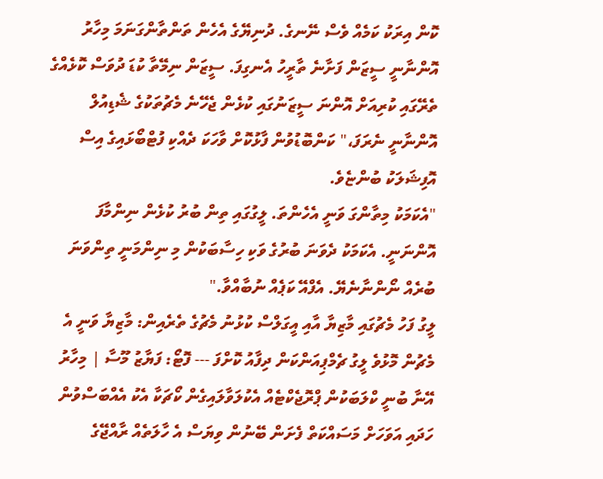ކޮން އިރަކު ކަމެއް ވެސް ނޭނގެ. ދުނިޔޭގެ އެހެން ތަންތާންގަނަމަ މިހާރު އޮންނާނީ ސީޒަން ފަށާނެ ތާރީހު އެނގިފަ. ސީޒަން ނިމޭތާ ކުޑަ ދުވަސް ކޮޅެއްގެ ތެރޭގައި ކުރިއަށް އޮންނަ ސީޒަނުގައި ކުޅެން ޖެހޭނެ މެޗުތަކުގެ ޝެޑިއުލް އޮންނާނީ ނެރަފަ،" ކަންބޮޑުވުން ފާޅުކޮށް ވާހަކަ ދެއްކި ފުޓްބޯޅައިގެ އިސް އޮފިޝަލަކު ބުންޏެވެ.
"އެކަމަކު މިތާންގަ ވަނީ އެހެންތަ. ލީގުގައި ތިން ބުރު ކުޅެން ނިންމާފަ އޮންނަނީ. އެކަމަކު ދެވަނަ ބުރުގެ ވަކި ހިސާބަކުން މި ނިންމަނީ ތިންވަނަ ބުރެއް ނޯންނާނެޔޭ. އެފްއޭ ކަޕެއް ނުބާއްވާ."
ލީގު ފަހު މެޗުގައި މާޒިޔާ އާއި އީގަލްސް ކުޅުނު މެޗުގެ ތެރެއިން: މާޒިޔާ ވަނީ އެ މެޗުން މޮޅުވެ ލީގު ޗެމްޕިއަންކަން ދިފާއު ކޮށްފަ --- ފޮޓޯ: ފަޔާޒު މޫސާ | މިހާރު
އޭނާ ބުނީ ކްލަބަކުން ޕްރޮޖެކްޓެއް އެކުލަވާލައިގެން ކޯޗަކާ އެކު އެއްބަސްވުން ހަދައި އަވަހަށް މަސައްކަތް ފެށަން ބޭނުން ވިޔަސް އެ ހާލަތެއް ރާއްޖޭގެ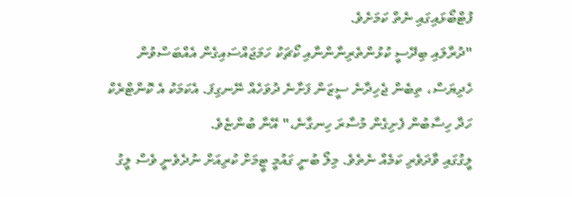ފުޓްބޯޅައިގައި ނެތް ކަމަށެވެ.
"ދުރާލައި ބިދޭސީ ކުޅުންތެރިނާންނާއި ކޯޗަކު ހަމަޖައްސައިގެން އެއްބަސްވުން ހެދިޔަސް، ތިބެން ޖެހިދާނެ ސީޒަން ފަށާނެ ދުވަހެއް ނޭނގިފަ. އެކަމަކު އެ ކޮންޓްރެކް ހަދާ ހިސާބުން ފެށިގެން މުސާރަ ހިނގާނެ،" އޭނާ ބުންޏެވެ.
ލީގުގައި ވާދަވެރި ކަމެއް ނެތެވެ. މިލޯ ބުނީ ގައުމީ ޓީމަށް ކުރިއަށް ނުދެވެނީ ވެސް ލީގު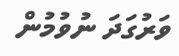ވަރުގަދަ ނުވުމުން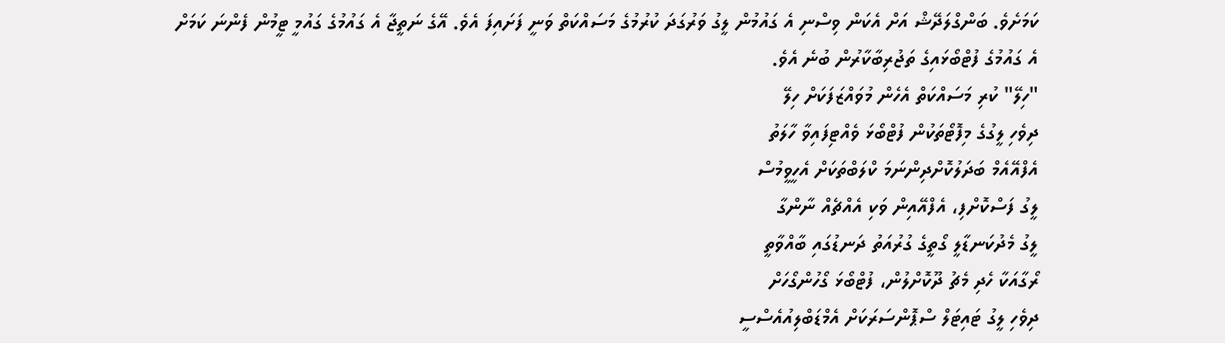ކަމަށެވެ. ބަންގްލަދޭޝް އަށް އެކަން ވިސްނި އެ ގައުމުން ލީގު ވަރުގަދަ ކުރުމުގެ މަސައްކަތް ވަނީ ފަށައިފަ އެވެ. އޭގެ ނަތީޖާ އެ ގައުމުގެ ގައުމީ ޓީމުން ފެންނަ ކަމަށް އެ ގައުމުގެ ފުޓްބޯޅައިގެ ތަޖުރިބާކާރުން ބުނެ އެވެ.
"ހިލޭ" ކުރި މަސައްކަތް އެހެން މުވައްޒަފަކަށް ހިލޭ
ދިވެހި ލީގުގެ މިފޮޓޯތަކުން ފުޓްބޯޅަ ވެއްޓިފައިވާ ހާލަތު
އެފްއޭއެމް ބަދަލުކޮށްދިންނަމަ ކްލަބްތަކަށް އެހީވީމުސް
ލީގު ފަސްކޮށްފި، އެފްއޭއިން ވަކި އެއްޗެއް ނާންގާ
ލީގު މެދުކަނޑާލީ ގޯތީގެ ގުރުއަތު ދަނޑުގައި ބާއްވާތީ
ރޯގާއަކާ ހެދި މެޗު ދޫކޮށްލުން، ފުޓްބޯޅަ ގޯހުންގޯހަށް
ދިވެހި ލީގު ޓައިޓަލް ސްޕޮންސަރަކަށް އެމްޑަބްލިއުއެސްސީ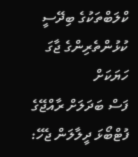ކްލަބްތަކުގެ ބިދޭސީ ކުޅުންތެރިންގެ ޖާގަ ހަޔަކަށް
ފަސް ބަދަލަށް ރާއްޖޭގެ ފުޓްބޯޅަ ދީލާލަން ޖެހޭ: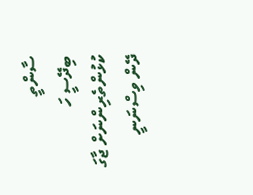ސާންތީ
ބިދޭސީ ހަ ކުޅުންތެރިންނަށް ޖާގަ ދޭން ވިސްނަނީ